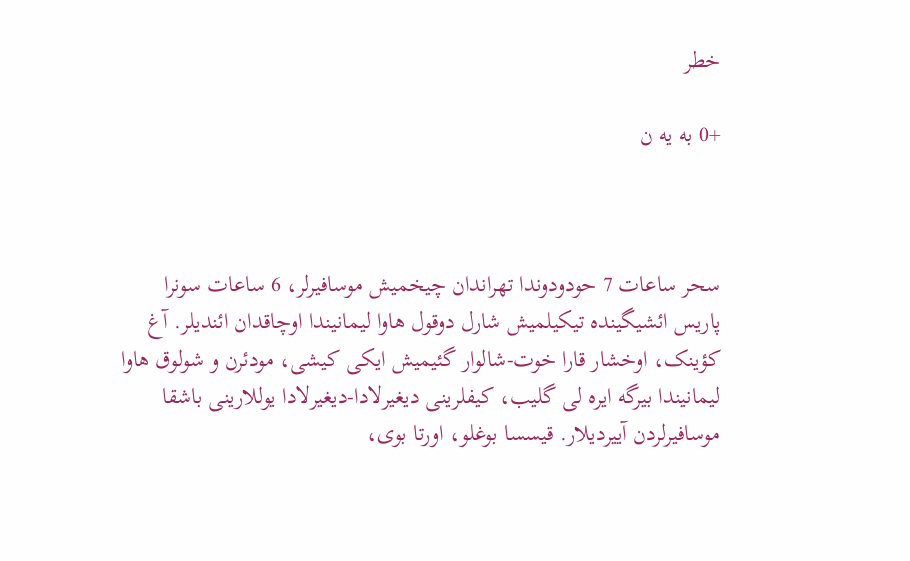خطر

+0 به یه ن



سحر ساعات 7 حودودوندا تهراندان چیخمیش موسافیرلر، 6 ساعات سونرا پاریس ائشیگینده تیکیلمیش شارل دوقول هاوا لیمانیندا اوچاقدان ائندیلر. آغ کؤینک، اوخشار قارا خوت-شالوار گئیمیش ایکی کیشی، مودئرن و شولوق هاوا لیمانیندا بیرگه ایره لی گلیب، کیفلرینی دیغیرلادا-دیغیرلادا یوللارینی باشقا موسافیرلردن آییردیلار. قیسسا بوغلو، اورتا بوی،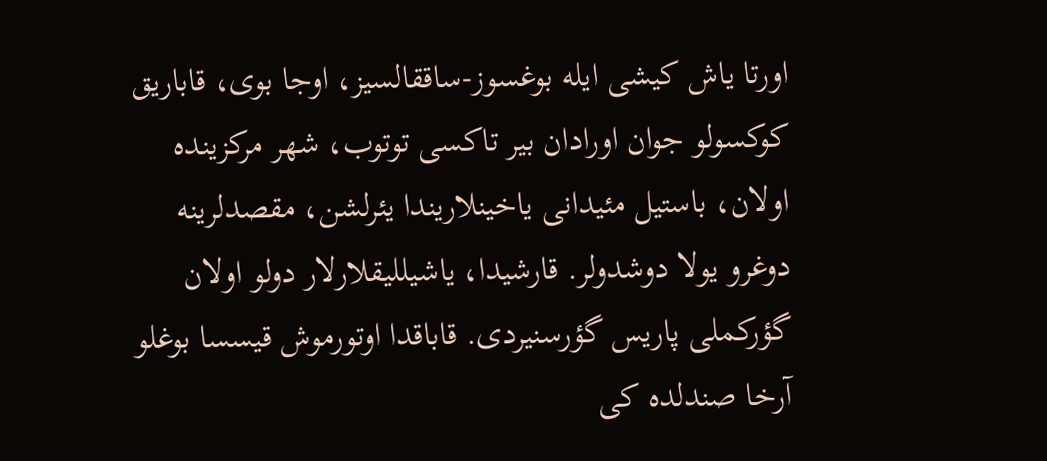اورتا یاش کیشی ایله بوغسوز-ساققالسیز، اوجا بوی، قاباریق کوکسولو جوان اورادان بیر تاکسی توتوب، شهر مرکزینده اولان، باستیل مئیدانی یاخینلاریندا یئرلشن، مقصدلرینه دوغرو یولا دوشدولر. قارشیدا، یاشیللیقلارلار دولو اولان گؤرکملی پاریس گؤرسنیردی. قاباقدا اوتورموش قیسسا بوغلو آرخا صندلده کی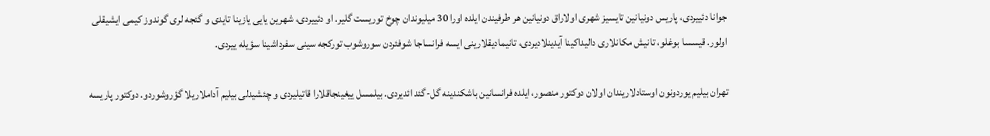جوانا دئییردی، پاریس دونیانین تایسیز شهری اولاراق دونیانین هر طرفیندن ایلده اورا 30 میلیوندان چوخ توریست گلیر. او دئییردی، شهرین یایی یازینا تایدی و گئجه لری گوندوز کیمی ایشیقلی اولور. قیسسا بوغلو، تانیش مکانلاری دالیداکینا آیدینلادیردی، تانیمادیقلارینی ایسه فرانساجا شوفئردن سوروشوب تورکجه سینی سفرداشینا سؤیله ییردی.

تهران بیلیم یوردونون اوستادلاریندان اولان دوکتور منصور، ایلده فرانسانین باشکندینه گل-گئد ائدیردی. بیلمسل ییغینجاقلارا قاتیلیردی و چئشیدلی بیلیم آداملاریلا گؤروشوردو. دوکتور پاریسه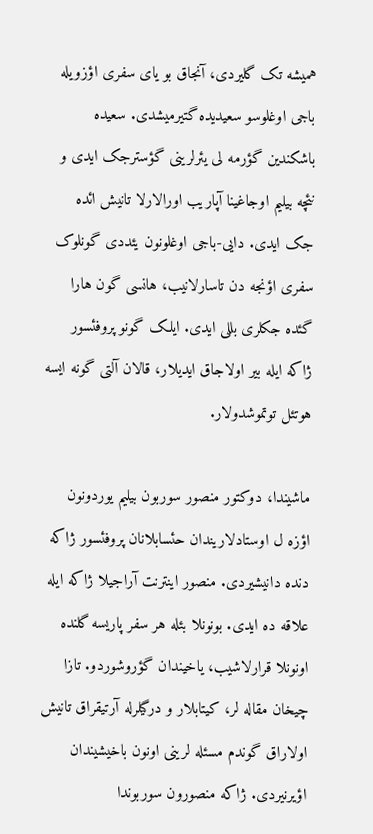همیشه تک گلیردی، آنجاق بو یای سفری اؤزویله باجی اوغلوسو سعیدیده گتیرمیشدی. سعیده باشکندین گؤرمه لی یئرلرینی گؤسترجک ایدی و نئچه بیلیم اوجاغینا آپاریب اورالارلا تانیش ائده جک ایدی. دایی-باجی اوغلونون یئددی گونلوک سفری اؤنجه دن تاسارلانیب، هانسی گون هارا گئده جکلری بللی ایدی. ایلک گونو پروفئسور ژاکه ایله بیر اولاجاق ایدیلار، قالان آلتی گونه ایسه هوتئل توتموشدولار.

ماشیندا، دوکتور منصور سوربون بیلیم یوردونون اؤزه ل اوستادلاریندان حئسابلانان پروفئسور ژاکه دنده دانیشیردی. منصور اینترنت آراجیلا ژاکه ایله علاقه ده ایدی. بونونلا بئله هر سفر پاریسه گلنده اونونلا قرارلاشیب، یاخیندان گؤروشوردو. تازا چیخان مقاله لر، کیتابلار و درگیلرله آرتیقراق تانیش اولاراق گوندم مسئله لرینی اونون باخیشیندان اؤیرنیردی. ژاکه منصورون سوربوندا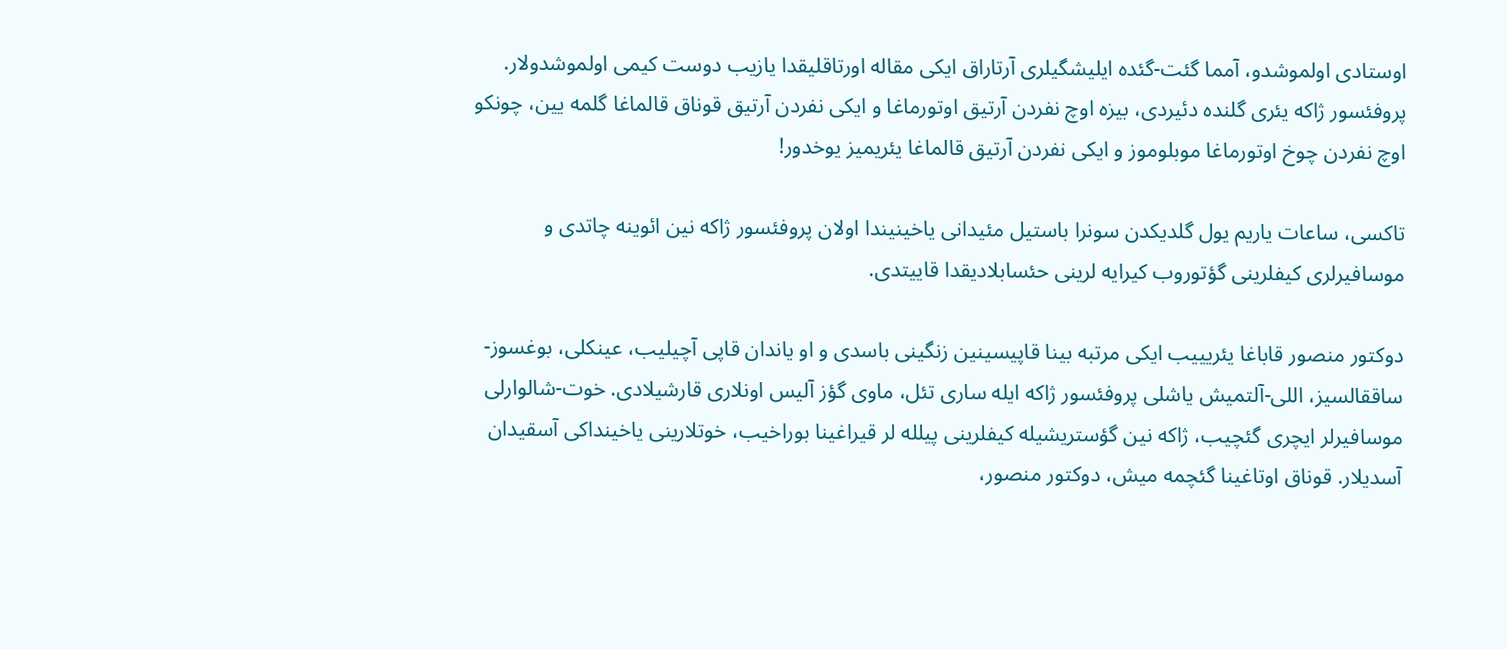اوستادی اولموشدو، آمما گئت-گئده ایلیشگیلری آرتاراق ایکی مقاله اورتاقلیقدا یازیب دوست کیمی اولموشدولار. پروفئسور ژاکه یئری گلنده دئیردی، بیزه اوچ نفردن آرتیق اوتورماغا و ایکی نفردن آرتیق قوناق قالماغا گلمه یین، چونکو اوچ نفردن چوخ اوتورماغا موبلوموز و ایکی نفردن آرتیق قالماغا یئریمیز یوخدور!

تاکسی، ساعات یاریم یول گلدیکدن سونرا باستیل مئیدانی یاخینیندا اولان پروفئسور ژاکه نین ائوینه چاتدی و موسافیرلری کیفلرینی گؤتوروب کیرایه لرینی حئسابلادیقدا قاییتدی.

دوکتور منصور قاباغا یئریییب ایکی مرتبه بینا قاپیسینین زنگینی باسدی و او یاندان قاپی آچیلیب، عینکلی، بوغسوز-ساققالسیز، اللی-آلتمیش یاشلی پروفئسور ژاکه ایله ساری تئل، ماوی گؤز آلیس اونلاری قارشیلادی. خوت-شالوارلی موسافیرلر ایچری گئچیب، ژاکه نین گؤستریشیله کیفلرینی پیلله لر قیراغینا بوراخیب، خوتلارینی یاخینداکی آسقیدان آسدیلار. قوناق اوتاغینا گئچمه میش، دوکتور منصور،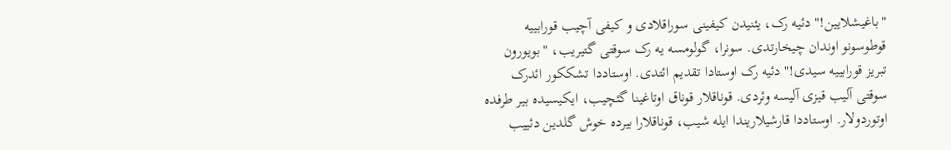"باغیشلایین!" دئیه رک، یئنیدن کیفینی سوراقلادی و کیفی آچیب قورابییه قوطوسونو اوندان چیخارتدی. سونرا، گولومسه یه رک سوقتی گتیریب، "بویورون تبریز قورابییه سیدی!" دئیه رک اوستادا تقدیم ائتدی. اوستاددا تشککور ائدرک سوقتی آلیب قیزی آلیسه وئردی. قوناقلار قوناق اوتاغینا گئچیب، ایکیسیده بیر طرفده اوتوردولار. اوستاددا قارشیلاریندا ایله شیب، قوناقلارا بیرده خوش گلدین دئییب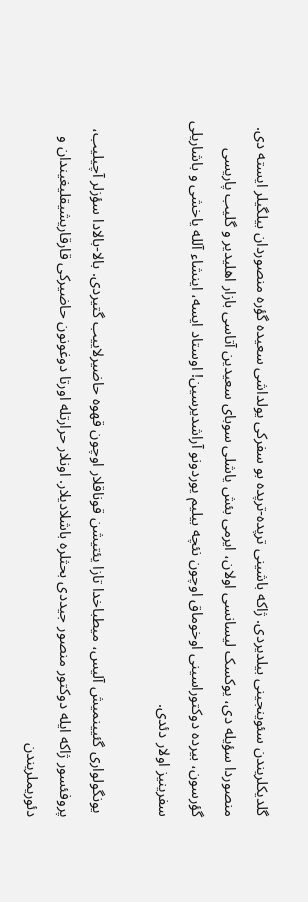گلدیکلریندن سئوینجینی بیلدیردی. ژاکه باشینی ترپده-ترپده بو سفرکی یولداشی سعیده گؤره منصوردان بیلگیلر ایسته دی. منصوردا سؤیله دی، یوکسک لیسانسی اولان، ایرمی بئش یاشلی سوبای سعیدین آتاسی بازار اهلیدیر و گلیب پاریسی گؤرسون، بیرده دوکتوراسینی اوخوماق اوچون نئچه بیلیم یوردونو آراشدیرسین! اوستاد ایسه، اینشاء آلله یاخشی و باشاریلی سفرینیز اولار دئدی.

 یونگولواری گئیینمیش آلیس، میطباخدا تازا یئتیشن قوناقلار اوچون قهوه حاضیرلاییب گتیردی. بالا-بالادا سؤزلر آچیلیب، پروفئسور ژاکه ایله دوکتور منصور جیددی بحثلره باشلادیلار. اونلار حرارتله اورتا دوغونون حاضیرکی قارقاریشیقلیغیندان و دئوریملریندن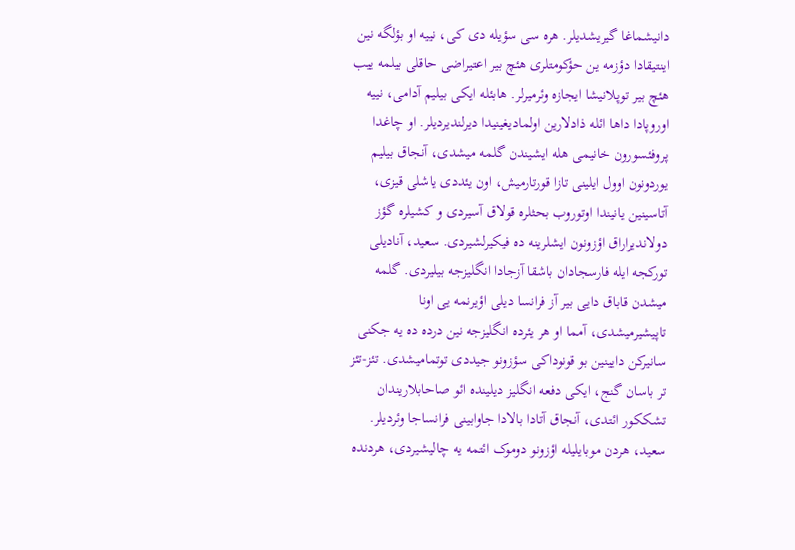دانیشماغا گیریشدیلر. هره سی سؤیله دی کی، نییه او بؤلگه نین اینتیقادا دؤزمه ین حؤکومتلری هئچ بیر اعتیراضی حاقلی بیلمه ییب هئچ بیر توپلانیشا ایجازه وئرمیرلر. هابئله ایکی بیلیم آدامی، نییه اوروپادا داها ائله ذادلارین اولمادیغینیدا دیرلندیردیلر. او چاغدا پروفئسورون خانیمی هله ایشیندن گلمه میشدی، آنجاق بیلیم یوردونون اوول ایلینی تازا قورتارمیش، اون یئددی یاشلی قیزی، آتاسینین یانیندا اوتوروب بحثلره قولاق آسیردی و کشیلره گؤز دولاندیراراق اؤزونون ایشلرینه ده فیکیرلشیردی. سعید، آنادیلی تورکجه ایله فارسجادان باشقا آزجادا انگلیزجه بیلیردی. گلمه میشدن قاباق دایی بیر آز فرانسا دیلی اؤیرنمه یی اونا تاپیشیرمیشدی، آمما او هر یئرده انگلیزجه نین درده ده یه جکنی سانیرکن دایینین بو قونوداکی سؤزونو جیددی توتمامیشدی. تئز-تئز تر باسان گنج، ایکی دفعه انگلیز دیلینده ائو صاحابلاریندان تشککور ائتدی، آنجاق آتادا بالادا جاوابینی فرانساجا وئردیلر. سعید، هردن موبایلیله اؤزونو دوموک ائتمه یه چالیشیردی، هردنده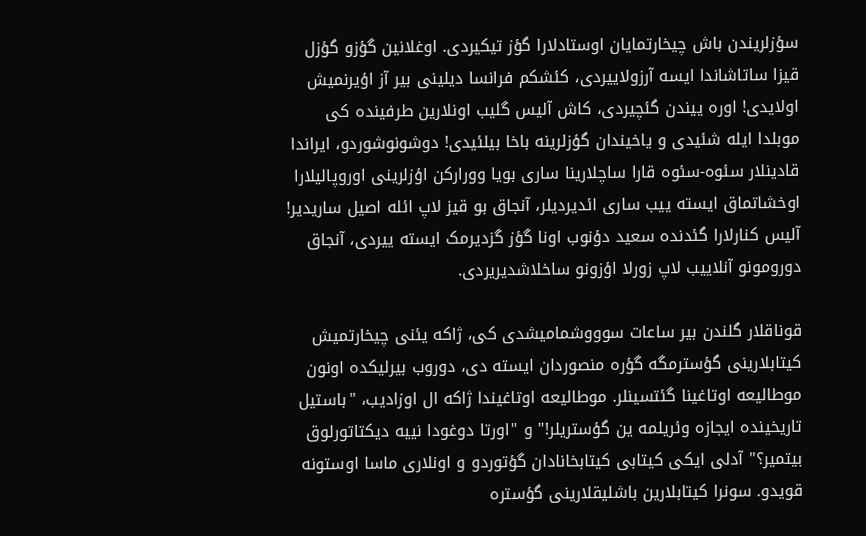سؤزلریندن باش چیخارتمایان اوستادلارا گؤز تیکیردی. اوغلانین گؤزو گؤزل قیزا ساتاشاندا ایسه آرزولاییردی، کئشکم فرانسا دیلینی بیر آز اؤیرنمیش اولایدی! اوره ییندن گئچیردی، کاش آلیس گلیب اونلارین طرفینده کی موبلدا ایله شئیدی و یاخیندان گؤزلرینه باخا بیلئیدی! دوشونوشوردو، ایراندا قادینلار سئوه-سئوه قارا ساچلارینا ساری بویا وورارکن اؤزلرینی اوروپالیلارا اوخشاتماق ایسته ییب ساری ائدیردیلر، آنجاق بو قیز لاپ ائله اصیل ساریدیر! آلیس کنارلارا گئدنده سعید دؤنوب اونا گؤز گزدیرمک ایسته ییردی، آنجاق دورومونو آنلاییب لاپ زورلا اؤزونو ساخلاشدیریردی.

قوناقلار گلندن بیر ساعات سوووشمامیشدی کی، ژاکه یئنی چیخارتمیش کیتابلارینی گؤسترمگه گؤره منصوردان ایسته دی، دوروب بیرلیکده اونون موطالیعه اوتاغینا گئتسینلر. موطالیعه اوتاغیندا ژاکه ال اوزادیب، "باستیل تاریخینده ایجازه وئریلمه ین گؤستریلر!" و "اورتا دوغودا نییه دیکتاتورلوق بیتمیر؟" آدلی ایکی کیتابی کیتابخانادان گؤتوردو و اونلاری ماسا اوستونه قویدو. سونرا کیتابلارین باشلیقلارینی گؤستره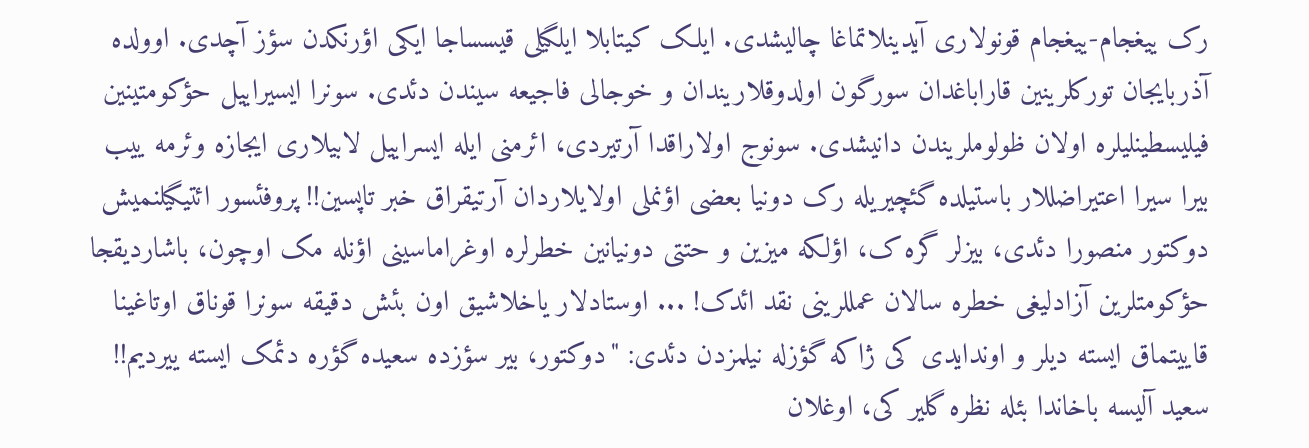رک ییغجام-ییغجام قونولاری آیدینلاتماغا چالیشدی. ایلک کیتابلا ایلگیلی قیسساجا ایکی اؤرنکدن سؤز آچدی. اوولده آذربایجان تورکلرینین قاراباغدان سورگون اولدوقلاریندان و خوجالی فاجیعه سیندن دئدی. سونرا ایسیراییل حؤکومتینین فیلیسطینلیلره اولان ظولوملریندن دانیشدی. سونوج اولاراقدا آرتیردی، ائرمنی ایله ایسراییل لابیلاری ایجازه وئرمه ییب بیرا سیرا اعتیراضللار باستیلده گئچیریله رک دونیا بعضی اؤنملی اولایلاردان آرتیقراق خبر تاپسین!! پروفئسور ائتیگیلنمیش دوکتور منصورا دئدی، بیزلر گره ک، اؤلکه میزین و حتتی دونیانین خطرلره اوغراماسینی اؤنله مک اوچون، باشاردیقجا حؤکومتلرین آزادلیغی خطره سالان عمللرینی نقد ائدک! ... اوستادلار یاخلاشیق اون بئش دقیقه سونرا قوناق اوتاغینا قاییتماق ایسته دیلر و اوندایدی کی ژاکه گؤزله نیلمزدن دئدی: "دوکتور، بیر سؤزده سعیده گؤره دئمک ایسته ییردیم!! سعید آلیسه باخاندا بئله نظره گلیر کی، اوغلان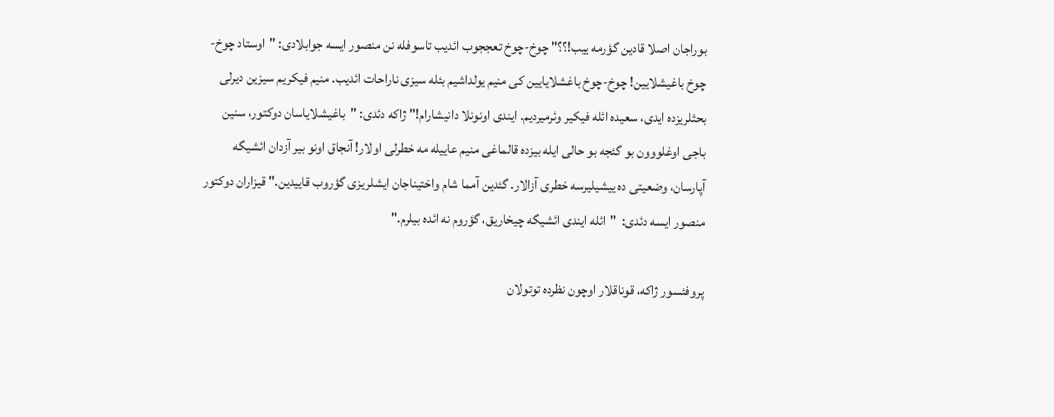بوراجان اصلا قادین گؤرمه ییب!؟؟" چوخ-چوخ تعججوب ائدیب تاسوفله نن منصور ایسه جوابلادی: "اوستاد چوخ-چوخ باغیشلایین! چوخ-چوخ باغشلایایین کی منیم یولداشیم بئله سیزی ناراحات ائدیب. منیم فیکریم سیزین دیرلی بحثلریزده ایدی، سعیده ائله فیکیر وئرمیردیم. ایندی اونونلا دانیشارام!" ژاکه دئدی: "باغیشلایاسان دوکتور، سنین باجی اوغلووون بو گئجه بو حالی ایله بیزده قالماغی منیم عاییله مه خطرلی اولار! آنجاق اونو بیر آزدان ائشیگه آپارسان، وضعیتی ده ییشیلیرسه خطری آزالار. گئدین آمما شام واختیناجان ایشلریزی گؤروب قاییدین." قیزاران دوکتور منصور ایسه دئدی:  "ائله ایندی ائشیگه چیخاریق، گؤروم نه ائده بیلرم."

پروفئسور ژاکه، قوناقلار اوچون نظرده توتولان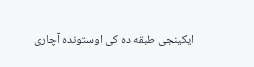ایکینجی طبقه ده کی اوستونده آچاری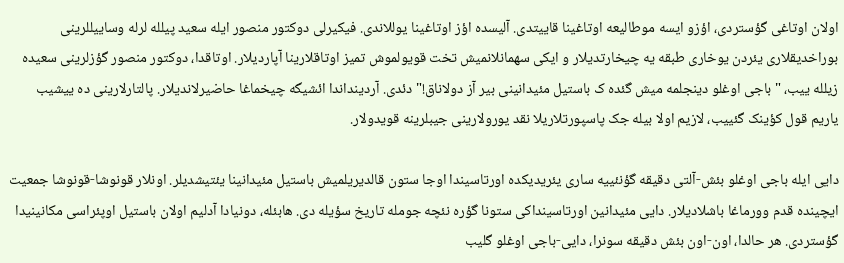اولان اوتاغی گؤستردی، اؤزو ایسه موطالیعه اوتاغینا قاییتدی. آلیسده اؤز اوتاغینا یوللاندی. فیکیرلی دوکتور منصور ایله سعید پیلله لرله وساییللرینی بوراخدیقلاری یئردن یوخاری طبقه یه چیخارتدیلار و ایکی سهمانلانمیش تخت قویولموش تمیز اوتاقلارینا آپاردیلار. اوتاقدا، دوکتور منصور گؤزلرینی سعیده زیلله ییب، "باجی اوغلو دینجلمه میش گئده ک باستیل مئیدانینی بیر آز دولاناق!" دئدی. آردینداندا ائشیگه چیخماغا حاضیرلاندیلار. پالتارلارینی ده ییشیب یاریم قول کؤینک گئییب، لازیم اولا بیله جک پاسپورتلاریلا نقد یورولارینی جیبلرینه قویدولار.

دایی ایله باجی اوغلو بئش-آلتی دقیقه گؤنئییه ساری یئریدیکده اورتاسیندا اوجا ستون قالدیریلمیش باستیل مئیدانینا یئتیشدیلر. اونلار قونوشا-قونوشا جمعیت ایچینده قدم وورماغا باشلادیلار. دایی مئیدانین اورتاسینداکی ستونا گؤره نئچه جومله تاریخ سؤیله دی. هابئله، دونیادا آدلیم اولان باستیل اوپئراسی مکانینیدا گؤستردی. هر حالدا، اون-اون بئش دقیقه سونرا، دایی-باجی اوغلو گلیب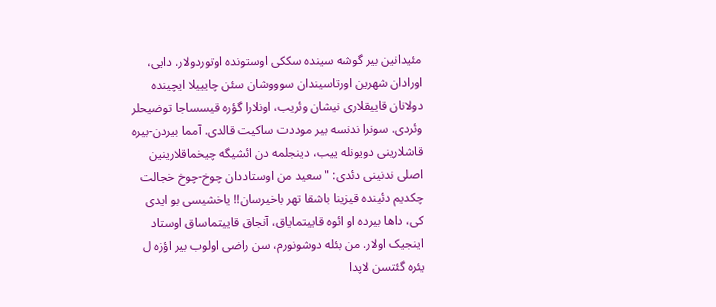مئیدانین بیر گوشه سینده سککی اوستونده اوتوردولار. دایی، اورادان شهرین اورتاسیندان سوووشان سئن چایییلا ایچینده دولانان قاییقلاری نیشان وئریب، اونلارا گؤره قیسساجا توضیحلر وئردی. سونرا ندنسه بیر موددت ساکیت قالدی. آمما بیردن-بیره قاشلارینی دویونله ییب، دینجلمه دن ائشیگه چیخماقلارینین اصلی ندنینی دئدی: "سعید من اوستاددان چوخ-چوخ خجالت چکدیم دئینده قیزینا باشقا تهر باخیرسان!! یاخشیسی بو ایدی کی، داها بیرده او ائوه قاییتمایاق، آنجاق قاییتماساق اوستاد اینجیک اولار. من بئله دوشونورم، سن راضی اولوب بیر اؤزه ل یئره گئتسن لاپدا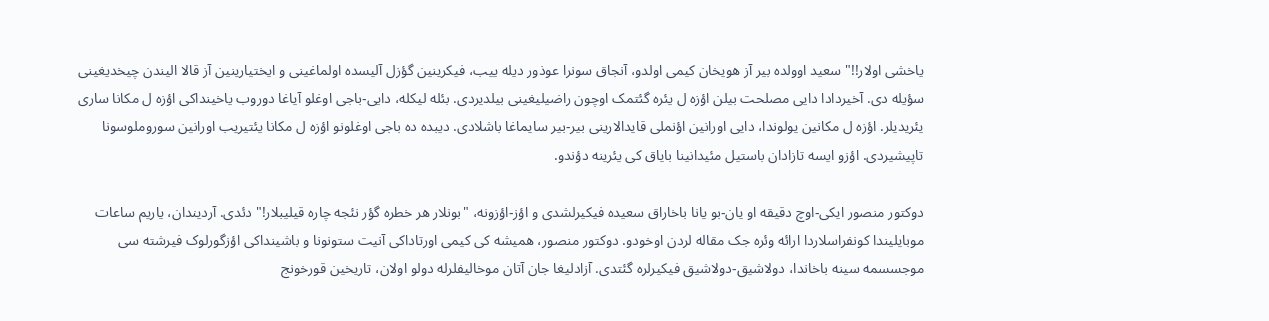یاخشی اولار!!" سعید اوولده بیر آز هویخان کیمی اولدو، آنجاق سونرا عوذور دیله ییب، فیکرینین گؤزل آلیسده اولماغینی و ایختیارینین آز قالا الیندن چیخدیغینی سؤیله دی. آخیردادا دایی مصلحت بیلن اؤزه ل یئره گئتمک اوچون راضیلیغینی بیلدیردی. بئله لیکله، دایی-باجی اوغلو آیاغا دوروب یاخینداکی اؤزه ل مکانا ساری یئریدیلر. اؤزه ل مکانین یولوندا، دایی اورانین اؤنملی قایدالارینی بیر-بیر سایماغا باشلادی. دیبده ده باجی اوغلونو اؤزه ل مکانا یئتیریب اورانین سوروملوسونا تاپیشیردی. اؤزو ایسه تازادان باستیل مئیدانینا بایاق کی یئرینه دؤندو.

دوکتور منصور ایکی-اوچ دقیقه او یان-بو یانا باخاراق سعیده فیکیرلشدی و اؤز-اؤزونه، "بونلار هر خطره گؤر نئجه چاره قیلیبلار!" دئدی. آردیندان، یاریم ساعات موبایلیندا کونفراسلاردا ارائه وئره جک مقاله لردن اوخودو. دوکتور منصور، همیشه کی کیمی اورتاداکی آنیت ستونونا و باشینداکی اؤزگورلوک فیرشته سی موجسسمه سینه باخاندا، دولاشیق-دولاشیق فیکیرلره گئتدی. آزادلیغا جان آتان موخالیفلرله دولو اولان، تاریخین قورخونج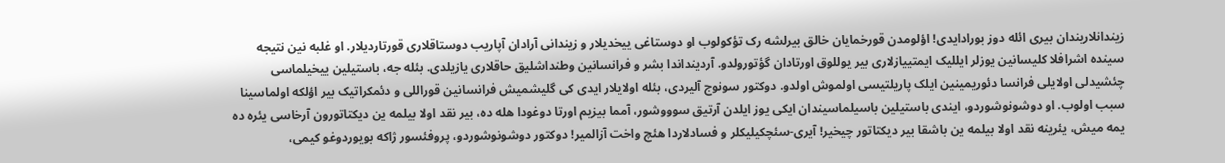زیندانلاریندان بیری ائله دوز بورادایدی! اؤلومدن قورخمایان خالق بیرلشه رک تؤکولوب او دوستاغی ییخدیلار و زیندانی آرادان آپاریب دوستاقلاری قورتاردیلار. او غلبه نین نتیجه سینده اشرافلا کلیسانین یوزلر ایللیک ایمتییازلاری بیر یوللوق اورتادان گؤتورولدو. آردینداندا بشر و فرانسانین وطنداشلیق حاقلاری یازیلدی. بئله جه، باستیلین ییخیلماسی چئشیدلی اولایلی فرانسا دئوریمینین ایلک پاریلتیسی اولموش اولدو. دوکتور سونوج آلیردی، بئله اولایلار ایدی کی گلیشمیش فرانسانین قوراللی و دئمکراتیک بیر اؤلکه اولماسینا سبب اولوب. او دوشونوشوردو، ایندی باستیلین باسیلماسیندان ایکی یوز ایلدن آرتیق سوووشور، آمما بیزیم اورتا دوغودا هله ده، بیر نقد اولا بیلمه ین دیکتاتورون آرخاسی یئره ده یمه میش، یئرینه نقد اولا بیلمه ین باشقا بیر دیکتاتور چیخیر! آیری-سئچکیلیکلر و فسادلاردا هئچ واخت آزالمیر! دوکتور دوشونوشوردو، پروفئسور ژاکه بویوردوغو کیمی،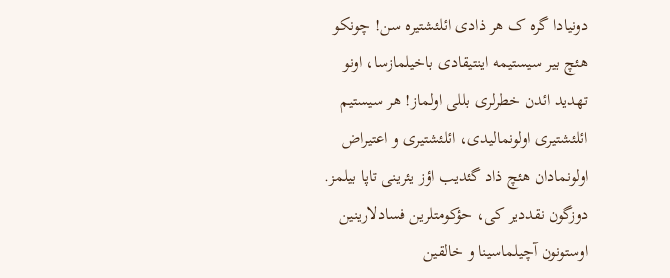دونیادا گره ک هر ذادی ائلئشتیره سن! چونکو هئچ بیر سیستیمه اینتیقادی باخیلمازسا، اونو تهدید ائدن خطرلری بللی اولماز! هر سیستیم ائلئشتیری اولونمالیدی، ائلئشتیری و اعتیراض اولونمادان هئچ ذاد گئدیب اؤز یئرینی تاپا بیلمز. دوزگون نقددیر کی، حؤکومتلرین فسادلارینین اوستونون آچیلماسینا و خالقین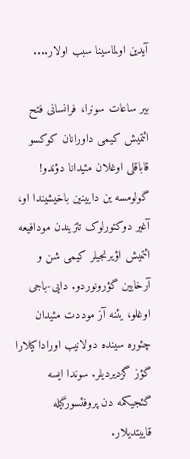آیدین اولماسینا سبب اولار....

بیر ساعات سونرا، فرانسانی فتح ائتمیش کیمی داورانان کوکسو قاباقلی اوغلان مئیدانا دؤندو! گولومسه ین دایینین باخیشیندا او، آغیر دوکتورلوک تئزیندن مودافیعه ائتمیش اؤیرنجیلر کیمی شن و آرخایین گؤرونوردو. دایی-باجی اوغلو، یئنه آز موددت مئیدان چئوره سینده دولانیب اوراداکیلارا گؤز گزدیردیلر. سوندا ایسه گئجیکمه دن پروفئسورگیله قاییتدیلار.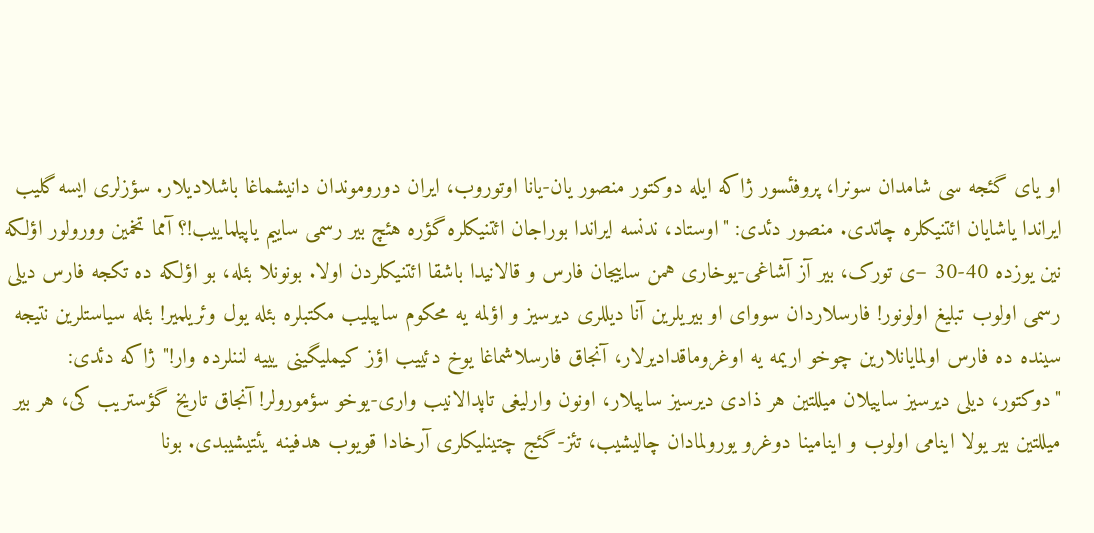او یای گئجه سی شامدان سونرا، پروفئسور ژاکه ایله دوکتور منصور یان-یانا اوتوروب، ایران دوروموندان دانیشماغا باشلادیلار. سؤزلری ایسه گلیب ایراندا یاشایان ائتنیکلره چاتدی. منصور دئدی: "اوستاد، ندنسه ایراندا بوراجان ائتنیکلره گؤره هئچ بیر رسمی ساییم یاپیلماییب!؟ آمما تخمین وورولور اؤلکه نین یوزده 40-30 –ی تورک، بیر آز آشاغی-یوخاری همن ساییجان فارس و قالانیدا باشقا ائتنیکلردن اولا. بونونلا بئله، بو اؤلکه ده تکجه فارس دیلی رسمی اولوب تبلیغ اولونور! فارسلاردان سووای او بیریلرین آنا دیللری دیرسیز و اؤلمه یه محکوم ساییلیب مکتبلره بئله یول وئریلمیر! بئله سیاستلرین نتیجه سینده ده فارس اولمایانلارین چوخو اریمه یه اوغروماقدادیرلار، آنجاق فارسلاشماغا یوخ دئییب اؤز کیملیگینی یییه لننلرده وار!" ژاکه دئدی: "دوکتور، دیلی دیرسیز ساییلان میللتین هر ذادی دیرسیز ساییلار، اونون وارلیغی تاپدالانیب واری-یوخو سؤمورولر! آنجاق تاریخ گؤستریب کی، هر بیر میللتین بیر یولا اینامی اولوب و اینامینا دوغرو یورولمادان چالیشیب، تئز-گئج چتینلیکلری آرخادا قویوب هدفینه یئتیشیبدی. بونا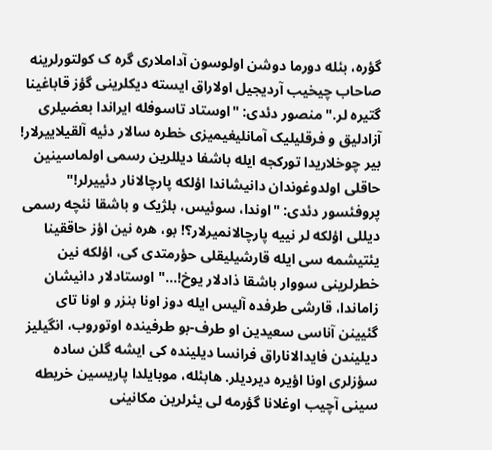گؤره، بئله دورما دوشن اولوسون آداملاری گره ک کولتورلرینه صاحاب چیخیب آردیجیل اولاراق ایسته دیکلرینی گؤز قاباغینا گتیره لر." منصور دئدی: "اوستاد تاسوفله ایراندا بعضیلری آزادلیق و فرقلیلیک آمانلیغیمیزی خطره سالار دئیه آلقیلاییرلار! بیر چوخلاریدا تورکجه ایله باشفا دیللرین رسمی اولماسینین حاقلی اولدوغوندان دانیشاندا اؤلکه پارچالانار دئییرلر!" پروفئسور دئدی: "اوندا، سوئیس، بلژیک و باشقا نئچه رسمی دیللی اؤلکه لر نییه پارچالانمیرلار؟! بو، هره نین اؤز حاققینا یئتیشمه سی ایله قارشیلیقلی حؤرمتدی کی، اؤلکه نین خطرلرینی سووار باشقا ذادلار یوخ!..." اوستادلار دانیشان زاماندا، قارشی طرفده آلیس ایله دوز اونا بنزر و اونا تای گئیینن آناسی سعیدین او طرف-بو طرفینده اوتوروب، انگیلیز دیلیندن فایدالاناراق فرانسا دیلینده کی ایشه گلن ساده سؤزلری اونا اؤیره دیردیلر. هابئله، موبایلدا پاریسین خریطه سینی آچیب اوغلانا گؤرمه لی یئرلرین مکانینی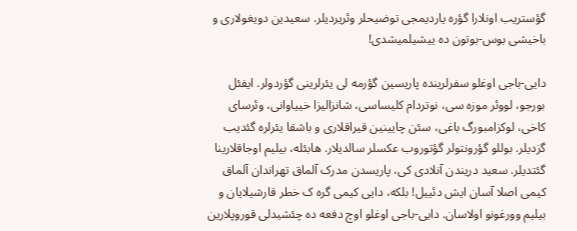گؤستریب اونلارا گؤره یاردیمجی توضیحلر وئریردیلر. سعیدین دویغولاری و باخیشی بوس-بوتون ده ییشیلمیشدی!

دایی-باجی اوغلو سفرلرینده پاریسین گؤرمه لی یئرلرینی گؤردولر. ایفئل بورجو، لووئر موزه سی، نوتردام کلیساسی، شانزالیزا خییاوانی، وئرسای کاخی، لوکزامبورگ باغی، سئن چایینین قیراقلاری و باشقا یئرلره گئدیب گزدیلر. بوللو گؤرونتولر گؤتوروب عکسلر سالدیلار. هابئله، بیلیم اوجاقلارینا گئتدیلر. سعید دریندن آنلادی کی، پاریسدن مدرک آلماق تهراندان آلماق کیمی اصلا آسان ایش دئییل! بلکه، دایی کیمی گره ک خطر قارشیلایان و بیلیم وورغونو اولاسان. دایی-باجی اوغلو اوچ دفعه ده چئشیدلی قوروپلارین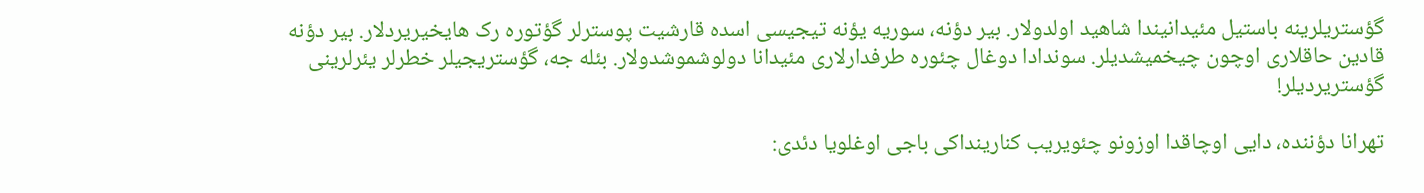گؤستریلرینه باستیل مئیدانیندا شاهید اولدولار. بیر دؤنه، سوریه یؤنه تیجیسی اسده قارشیت پوسترلر گؤتوره رک هایخیریردلار. بیر دؤنه قادین حاقلاری اوچون چیخمیشدیلر. سوندادا دوغال چئوره طرفدارلاری مئیدانا دولوشموشدولار. بئله جه، گؤستریجیلر خطرلر یئرلرینی گؤستریردیلر!

تهرانا دؤننده، دایی اوچاقدا اوزونو چئویریب کنارینداکی باجی اوغلویا دئدی: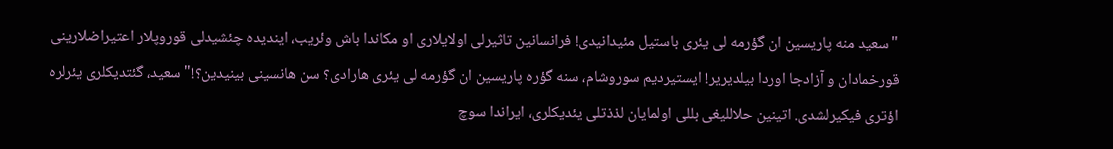"سعید منه پاریسین ان گؤرمه لی یئری باستیل مئیدانیدی! فرانسانین تاثیرلی اولایلاری او مکاندا باش وئریب، ایندیده چئشیدلی قوروپلار اعتیراضلارینی قورخمادان و آزادجا اوردا بیلدیریر! ایستیردیم سوروشام، سنه گؤره پاریسین ان گؤرمه لی یئری هارادی؟ سن هانسینی بینیدین؟!" سعید، گئتدیکلری یئرلره اؤتری فیکیرلشدی. اتینین حلاللیغی بللی اولمایان لذذتلی یئدیکلری، ایراندا سوچ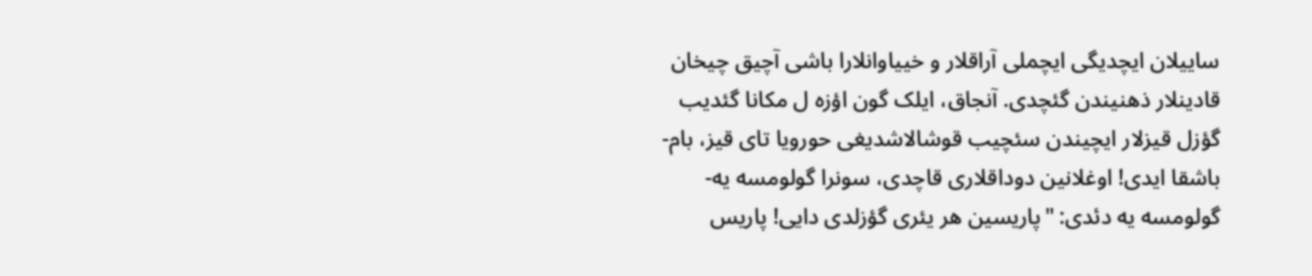ساییلان ایچدیگی ایچملی آراقلار و خییاوانلارا باشی آچیق چیخان قادینلار ذهنیندن گئچدی. آنجاق، ایلک گون اؤزه ل مکانا گئدیب گؤزل قیزلار ایچیندن سئچیب قوشالاشدیغی حورویا تای قیز، بام-باشقا ایدی! اوغلانین دوداقلاری قاچدی، سونرا گولومسه یه-گولومسه یه دئدی: "پاریسین هر یئری گؤزلدی دایی! پاریس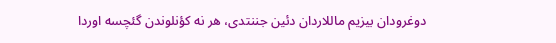دوغرودان بیزیم ماللاردان دئین جننتدی، هر نه کؤنلوندن گئچسه اوردا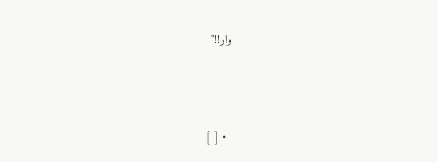وار!!"



  • [ ]